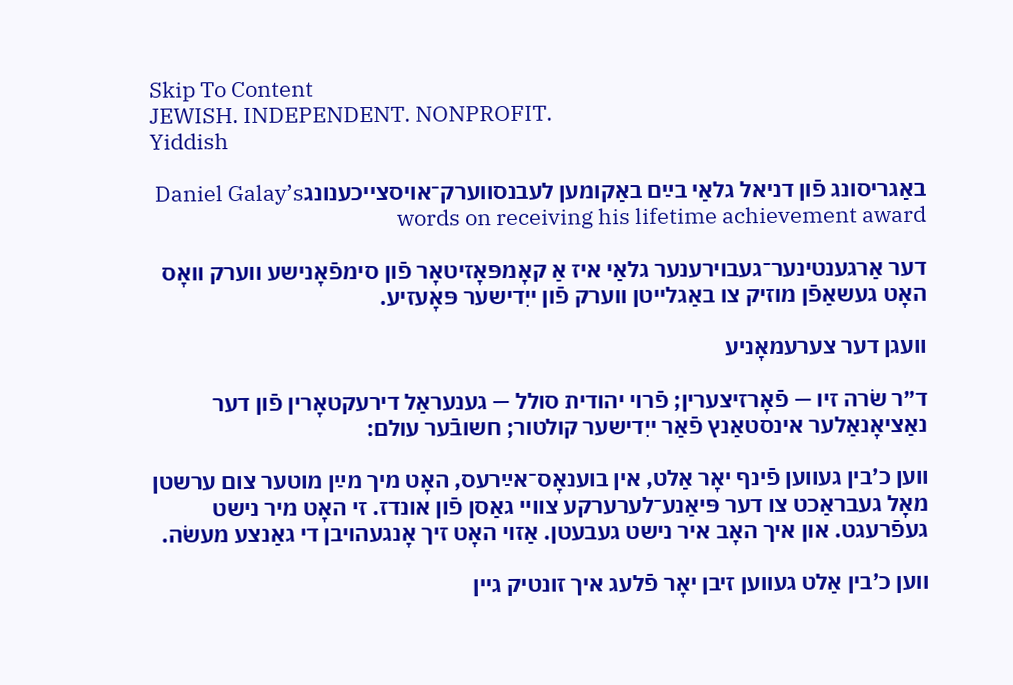Skip To Content
JEWISH. INDEPENDENT. NONPROFIT.
Yiddish

באַגריסונג פֿון דניאל גלאַי בײַם באַקומען לעבנסווערק־אויסצייכענונגDaniel Galay’s words on receiving his lifetime achievement award

דער אַרגענטינער־געבוירענער גלאַי איז אַ קאָמפּאָזיטאָר פֿון סימפֿאָנישע ווערק וואָס האָט געשאַפֿן מוזיק צו באַגלייטן ווערק פֿון ייִדישער פּאָעזיע.

וועגן דער צערעמאָניע

ד״ר שׂרה זיו — פֿאָרזיצערין; פֿרוי יהודית סולל — גענעראַל דירעקטאָרין פֿון דער נאַציאָנאַלער אינסטאַנץ פֿאַר ייִדישער קולטור; חשובֿער עולם:

ווען כ’בין געווען פֿינף יאָר אַלט, אין בוענאָס־אײַרעס, האָט מיך מײַן מוטער צום ערשטן מאָל געבראַכט צו דער פּיאַנע־לערערקע צוויי גאַסן פֿון אונדז. זי האָט מיר נישט געפֿרעגט. און איך האָב איר נישט געבעטן. אַזוי האָט זיך אָנגעהויבן די גאַנצע מעשׂה.

ווען כ’בין אַלט געווען זיבן יאָר פֿלעג איך זונטיק גיין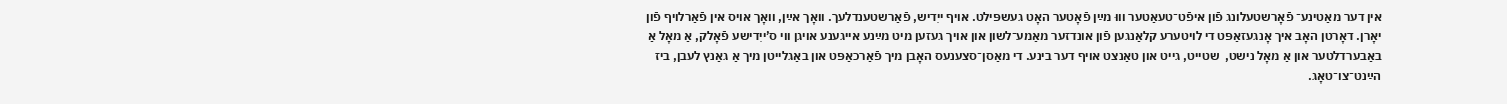אין דער מאַטינע־ פֿאָרשטעלונג פֿון איפֿט־טעאַטער וווּ מײַן פֿאָטער האָט געשפּילט. אויף ייִדיש, פֿאַרשטענדלעך. וואָך אײַן, וואָך אויס אין פֿאַרלויף פֿון יאָרן. דאָרטן האָב איך אָנגעזאַפּט די לויטערע קלאַנגען פֿון אונדזער מאַמע־לשון און אויך געזען מיט מײַנע אייגענע אויגן ווי ס’ייִדישע פֿאָלק, אַ מאָל אַ באַבערדלטער און אַ מאָל נישט,  שטייט, גייט און טאַנצט אויף דער בינע. די מאַסן־סצענעס האָבן מיך פֿאַרכאַפּט און באַגלייטן מיך אַ גאַנץ לעבן, ביז הײַנט־צו־טאָג.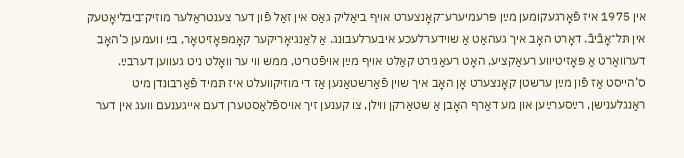אין 1975 איז פֿאָרגעקומען מײַן פּרעמיערע־קאָנצערט אויף ביאַליק גאַס אין זאַל פֿון דער צענטראַלער מוזיק־ביבליאָטעק אין תּל־אָבֿיבֿ. דאָרט האָב איך געהאַט אַ שוידערלעכע איבערלעבונג. אַ לאַנגיאָריקער קאָמפּאָזיטאָר, בײַ וועמען כ’האָב דערוואַרט אַ פּאָזיטיווע רעאַקציע, האָט רעאַגירט קאַלט אויף מײַן אויפֿטריט, ממש ווי ער וואָלט ניט געווען דערבײַ. ס’הייסט אַז פֿון מײַן ערשטן קאָנצערט אָן האָב איך שוין פֿאַרשטאַנען אַז די מוזיקוועלט איז תּמיד פֿאַרבונדן מיט ראַנגלענישן, רײַסערײַען און מע דאַרף האָבן אַ שטאַרקן ווילן, צו קענען זיך אויספֿלאַסטערן דעם אייגענעם וועג אין דער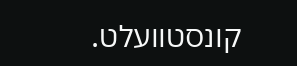קונסטוועלט.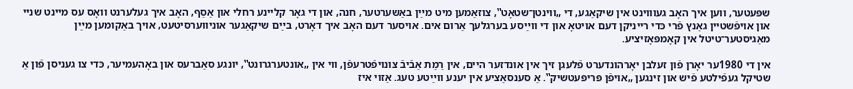שפּעטער, ווען איך האָב געוווינט אין שיקאַגע, די „ווינטן־שטאָט‟, צוזאַמען מיט מײַן באַשערטער, חנה, און די גאָר קליינע רחלי און אַסַף, האָב איך געלערנט וואָס עס מיינט שניי און אויפֿשטיין גאַנץ פֿרי כּדי רייניקן דעם אויטאָ און די ווײַסע בערגלעך אַרום אים. אויסער דעם האָב איך דאָרט, בײַם שיקאַגער אוניווערסיטעט, אויך באַקומען מײַן מאַגיסטער־טיטל אין קאָמפּאָזיציע.

אין די 1980ער יאָרן פֿון זעלבן יאָרהונדערט פֿלעגן זיך אין אונדזער היים, אין רַמַת אַבֿיבֿ צונויפֿטרעפֿן, ווי אין „אונטערגרונט‟, יונגע סאַברעס און באָהעמיער, כּדי צו געניסן פֿון אַ שטיקל געפֿילטע פֿיש און זינגען „אויפֿן פּריפּעטשיק‟. אַ סענסאַציע אין יענע ווײַטע טעג. אַזוי איז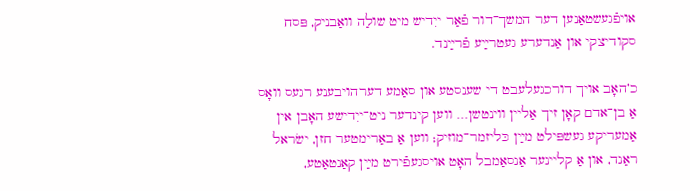אויפֿגעשטאַנען דער המשך־דור פֿאַר ייִדיש מיט שולַה וואַבניק, פּסח סקודיצקי און אַנדערע געטרײַע פֿרײַנד.

כ’האָב אויך דורכגעלעבט די שענסטע און סאַמע דערהויבענע רגעס וואָס אַ בן־אדם קאָן זיך אַליין ווינטשן… ווען קינדער ניט־ייִדישע האָבן אין אַמעריקע געשפּילט מײַן כּליזמר־מוזיק; ווען אַ באַרימטער חזן, ישׂראל ראַנד, און אַ קליינער אַנסאַמבל האָט אויסגעפֿירט מײַן קאַנטאַטע,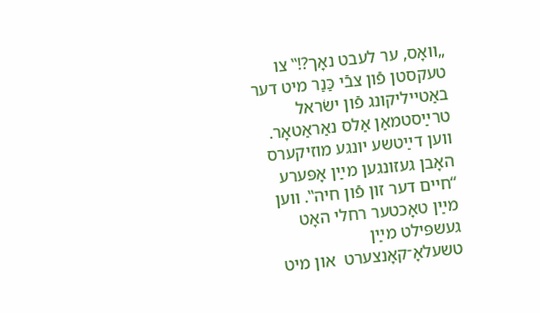„וואָס, ער לעבט נאָך?!‟ צו טעקסטן פֿון צבֿי כַּנַר מיט דער באַטייליקונג פֿון ישׂראל טרײַסטמאַן אַלס נאַראַטאָר. ווען דײַטשע יונגע מוזיקערס האָבן געזונגען מײַן אָפּערע “חיים דער זון פֿון חיה‟. ווען מײַן טאָכטער רחלי האָט געשפּילט מײַן טשעלאָ־קאָנצערט  און מיט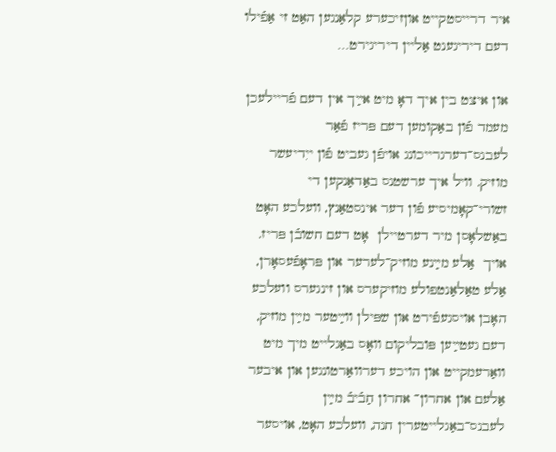איר דרייסטקייט אוןזיכערע קלאַנגען האַט זי אַפֿילו דעם דיריגענט אַליין דיריגירט…

און איצט בין איך דאָ מיט אײַך אין דעם פֿריילעכן מעמד פֿון באַקומען דעם פּריז פֿאַר לעבנס־דערגרייכונג אויפֿן געביט פֿון ייִדיעשר מוזיק. וויל איך ערשטנס באַדאַנקען די זשורי־קאָמיסיע פֿון דער אינסטאַנץ, וועלכע האָט באַשלאָסן מיר דערטיילן  אָט דעם חשובֿן פּריז. אויך  אַלע מײַנע מוזיק־לערער און פּראָפֿעסאָרן, אַלע טאַלאַנטפולע מוזיקערס און זינגערס וועלכע האָבן אויסגעפֿירט און שפּילן ווײַטער מײַן מוזיק, דעם געטײַען פּובליקום וואָס באַגלייט מיך מיט וואַרעמקייט און הויכע דערוואַרטונגען און איבער אַלעם און אחרון־ אחרון חַבֿיבֿ מײַן לעבנס־באַגלייטערין חנה, וועלכע האָט, אויסער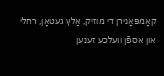קאָמפּאָנירן די מוזיק, אַלץ געטאָן, רחלי און אספֿן וועלכע זענען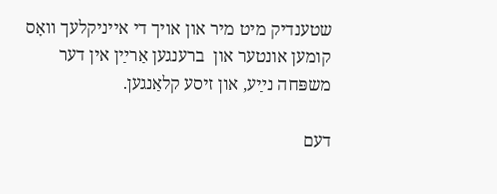שטענדיק מיט מיר און אויך די אייניקלעך וואָס קומען אונטער און  ברענגען אַרײַן אין דער משפּחה נײַע, און זיסע קלאַנגען.

דעם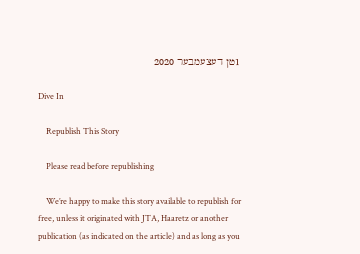1טן דעצעמבער 2020

Dive In

    Republish This Story

    Please read before republishing

    We’re happy to make this story available to republish for free, unless it originated with JTA, Haaretz or another publication (as indicated on the article) and as long as you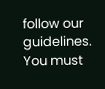follow our guidelines. You must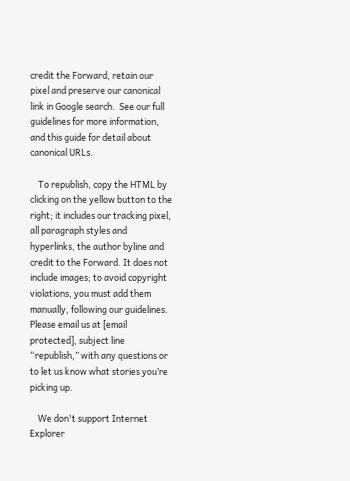credit the Forward, retain our pixel and preserve our canonical link in Google search.  See our full guidelines for more information, and this guide for detail about canonical URLs.

    To republish, copy the HTML by clicking on the yellow button to the right; it includes our tracking pixel, all paragraph styles and hyperlinks, the author byline and credit to the Forward. It does not include images; to avoid copyright violations, you must add them manually, following our guidelines. Please email us at [email protected], subject line “republish,” with any questions or to let us know what stories you’re picking up.

    We don't support Internet Explorer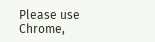Please use Chrome,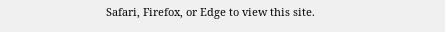Safari, Firefox, or Edge to view this site.